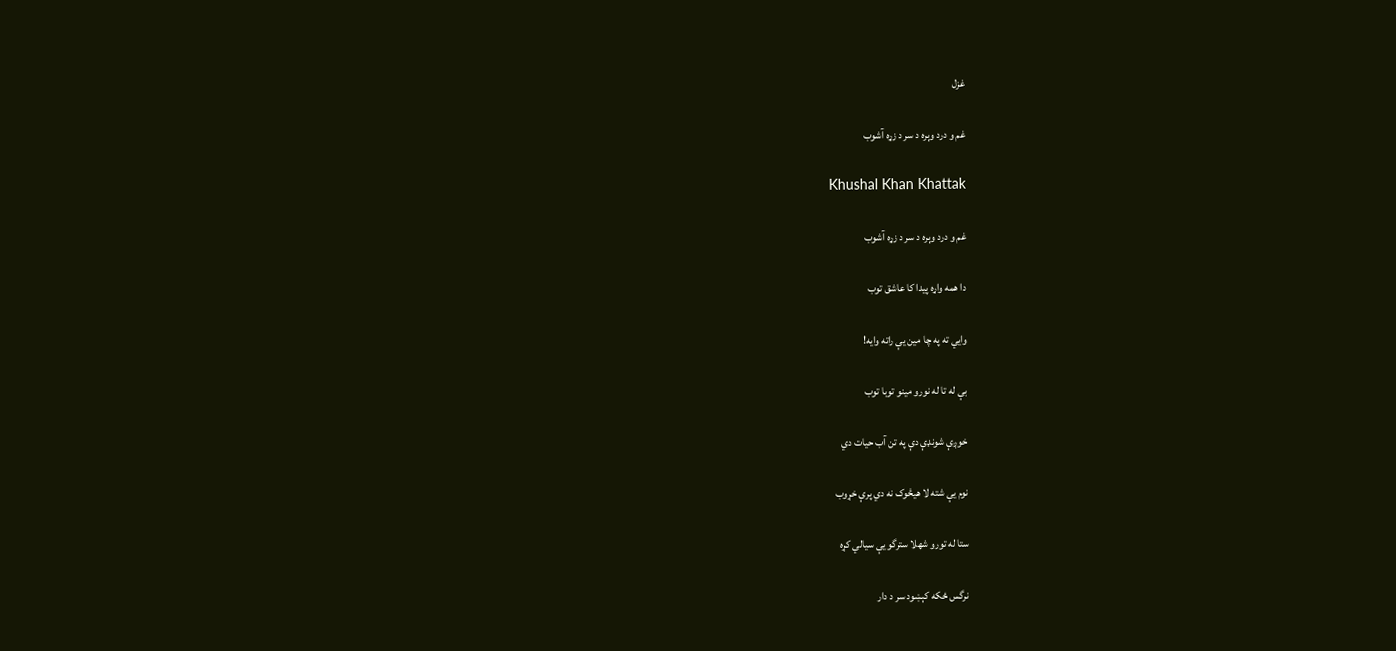غزل

غم و درد وېره د سر د زړه آشوب

Khushal Khan Khattak

غم و درد وېره د سر د زړه آشوب

دا همه واړه پيدا کا عاشق توب

وايي ته په چا مين يې راته وايه!

بې له تا له نورو مينو توبا توب

خوږې شونډې دې په تن آب حيات دي

نوم يې شته لا هيڅوک نه دي پرې خړوب

ستا له تورو شهلا سترگو يې سيالي کړه

نرگس ځکه کېښود سر د دار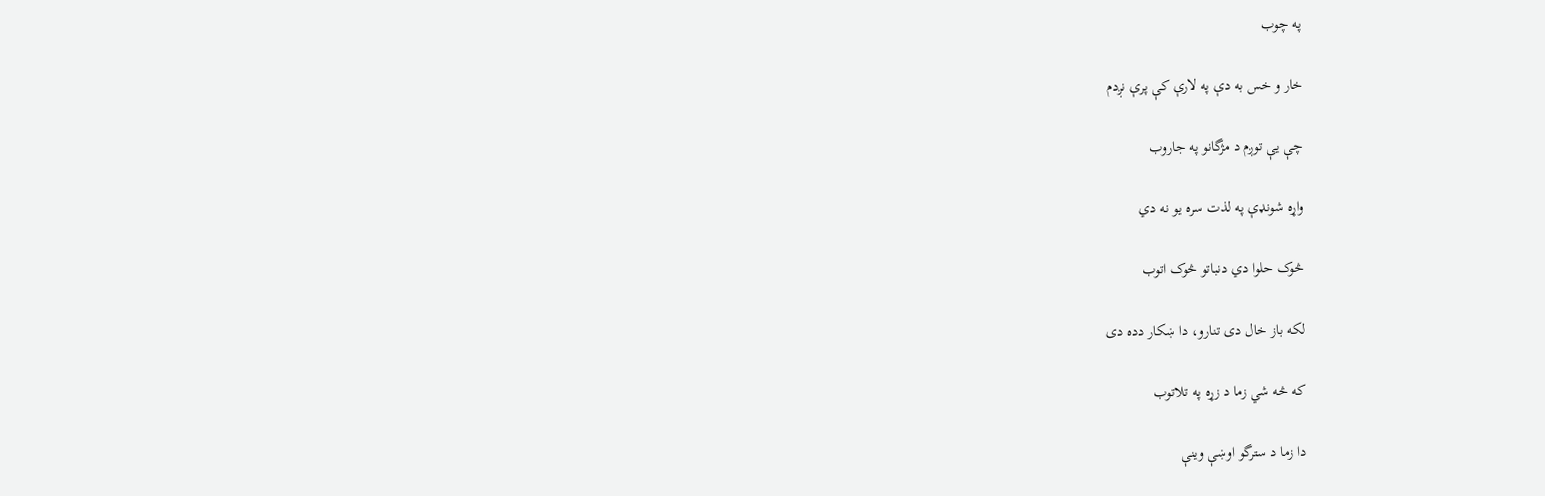په چوب

خار و خس به دې په لارې کې پرې نږدم

چې يې توږم د مژگانو په جاروب

واړه شونډې په لذت سره يو نه دي

څوک حلوا دي دنباتو څوک اتوب

لکه باز خال دی تنارو، دا ښکار دده دی

که څه شي زما د زړه په تلاتوب

دا زما د سترگو اوښې وينې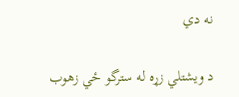نه دي

د ويشتلي زړه له سترگو ځي زهوب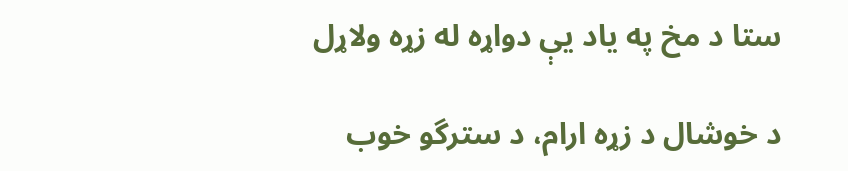ستا د مخ په ياد يې دواړه له زړه ولاړل

د خوشال د زړه ارام، د سترگو خوب